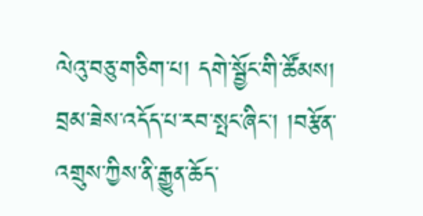ལེའུ་བཅུ་གཅིག་པ། དགེ་སྦྱོང་གི་ཚོམས།
བྲམ་ཟེས་འདོད་པ་རབ་སྤང་ཞིང་། །བརྩོན་འགྲུས་ཀྱིས་ནི་རྒྱུན་ཆོད་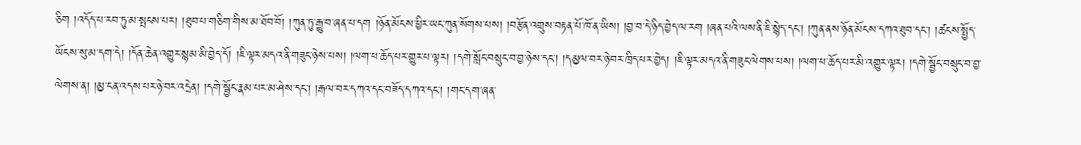ཅིག །འདོད་པ་རབ་ཏུ་མ་སྤངས་པར། །ཐུབ་པ་གཅིག་གིས་མ་ཐོབ་བོ། །ཀུན་ཏུ་རྒྱུ་བ་ཞན་པ་དག །ཉོན་མོངས་ཕྱིར་ཡང་ཀུན་སོགས་པས། །བརྩོན་འགྲུས་བརྟན་པོ་ཁོ་ན་ཡིས། །བྱ་བ་དེ་ཉིད་བྱེད་ལ་རག །ཞན་པའི་ལས་ནི་ཇི་སྙེད་དང་། །ཀུན་ནས་ཉོན་མོངས་དཀའ་ཐུབ་དང་། །ཚངས་སྤྱོད་ཡོངས་སུ་མ་དག་དེ། །དོན་ཆེན་འགྱུར་སྙམ་མི་བྱེད་དོ། །ཇི་ལྟར་མདའ་ནི་གཟུང་ཉེས་པས། །ལག་པ་ཆོད་པར་གྱུར་པ་ལྟར། །དགེ་སློང་བསྲུང་བ་བྱ་ཉེས་དང་། །དམྱལ་བར་ཉེ་བར་ཁྲིད་པར་བྱེད། །ཇི་ལྟར་མདའ་ནི་གཟུང་ལེགས་པས། །ལག་པ་ཆོད་པར་མི་འགྱུར་ལྟར། །དགེ་སྦྱོང་བསྲུང་བ་བྱ་ལེགས་ན། །མྱ་ངན་འདས་པར་ཉེ་བར་འདྲེན། །དགེ་སྦྱོང་རྣམ་པར་མ་ཤེས་དང་། །རྒལ་བར་དཀའ་དང་བཟོད་དཀའ་དང་། །གང་དག་ཞན་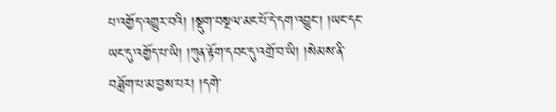པ་འགྱོད་འགྱུར་བའི། །སྡུག་བསྔལ་མང་པོ་དེ་དག་འབྱུང་། །ཡང་དང་ཡང་དུ་འགྱོད་པ་ཡི། །ཀུན་རྟོག་དབང་དུ་འགྲོ་བ་ཡི། །སེམས་ནི་བཟློག་པ་མ་བྱས་པར། །དགེ་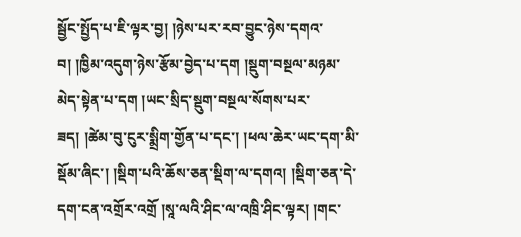སྦྱོང་སྤྱོད་པ་ཇི་ལྟར་བྱ། །ཉེས་པར་རབ་བྱུང་ཉེས་དགའ་བ། །ཁྱིམ་འདུག་ཉེས་རྩོམ་བྱེད་པ་དག །སྡུག་བསྔལ་མཉམ་མེད་སྟེན་པ་དག །ཡང་སྲིད་སྡུག་བསྔལ་སོགས་པར་ཟད། །ཚེམ་བུ་ངུར་སྨྲིག་གྱོན་པ་དང་། །ཕལ་ཆེར་ཡང་དག་མི་སྡོམ་ཞིང་། །སྡིག་པའི་ཆོས་ཅན་སྡིག་ལ་དགའ། །སྡིག་ཅན་དེ་དག་ངན་འགྲོར་འགྲོ །སཱ་ལའི་ཤིང་ལ་འཁྲི་ཤིང་ལྟར། །གང་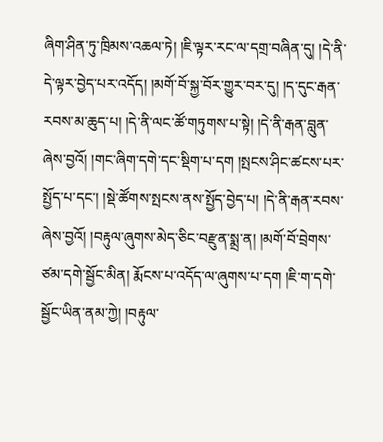ཞིག་ཤིན་ཏུ་ཁྲིམས་འཆལ་ཏེ། །ཇི་ལྟར་རང་ལ་དགྲ་བཞིན་དུ། །དེ་ནི་དེ་ལྟར་བྱེད་པར་འདོད། །མགོ་བོ་སྐྱ་བོར་གྱུར་བར་དུ། །ད་དུང་རྒན་རབས་མ་ཆུད་པ། །དེ་ནི་ལང་ཚོ་གཏུགས་པ་སྟེ། །དེ་ནི་རྒན་བླུན་ཞེས་བྱའོ། །གང་ཞིག་དགེ་དང་སྡིག་པ་དག །སྤངས་ཤིང་ཚངས་པར་སྤྱོད་པ་དང་། །སྡེ་ཚོགས་སྤངས་ནས་སྤྱོད་བྱེད་པ། །དེ་ནི་རྒན་རབས་ཞེས་བྱའོ། །བརྟུལ་ཞུགས་མེད་ཅིང་བརྫུན་སྨྲ་ན། །མགོ་བོ་བྲེགས་ཙམ་དགེ་སྦྱོང་མིན། རྨོངས་པ་འདོད་ལ་ཞུགས་པ་དག །ཇི་ག་དགེ་སྦྱོང་ཡིན་ནམ་ཀྱེ། །བརྟུལ་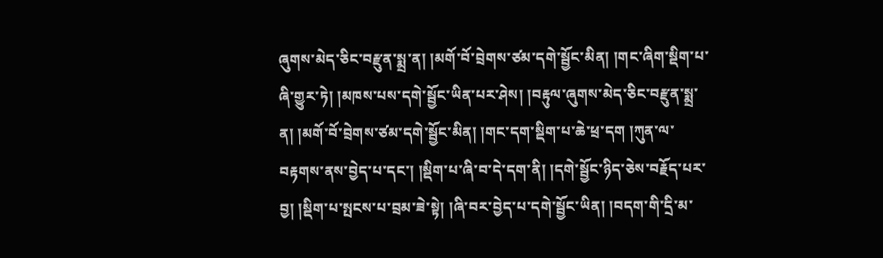ཞུགས་མེད་ཅིང་བརྫུན་སྨྲ་ན། །མགོ་བོ་བྲེགས་ཙམ་དགེ་སྦྱོང་མིན། །གང་ཞིག་སྡིག་པ་ཞི་གྱུར་ཏེ། །མཁས་པས་དགེ་སྦྱོང་ཡིན་པར་ཤེས། །བརྟུལ་ཞུགས་མེད་ཅིང་བརྫུན་སྨྲ་ན། །མགོ་བོ་བྲེགས་ཙམ་དགེ་སྦྱོང་མིན། །གང་དག་སྡིག་པ་ཆེ་ཕྲ་དག །ཀུན་ལ་བརྟགས་ནས་བྱེད་པ་དང་། །སྡིག་པ་ཞི་བ་དེ་དག་ནི། །དགེ་སྦྱོང་ཉིད་ཅེས་བརྗོད་པར་བྱ། །སྡིག་པ་སྤངས་པ་བྲམ་ཟེ་སྟེ། །ཞི་བར་བྱེད་པ་དགེ་སྦྱོང་ཡིན། །བདག་གི་དྲི་མ་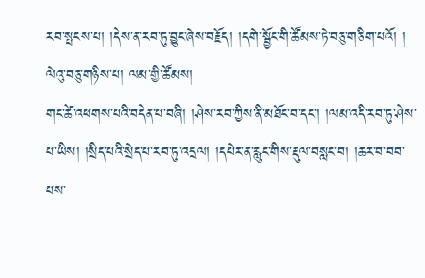རབ་སྤངས་པ། །དེས་ན་རབ་ཏུ་བྱུང་ཞེས་བརྗོད། །དགེ་སྦྱོང་གི་ཚོམས་ཏེ་བཅུ་གཅིག་པའོ། །
ལེའུ་བཅུ་གཉིས་པ། ལམ་གྱི་ཚོམས།
གང་ཚེ་འཕགས་པའི་བདེན་པ་བཞི། །ཤེས་རབ་ཀྱིས་ནི་མཐོང་བ་དང་། །ལམ་འདི་རབ་ཏུ་ཤེས་པ་ཡིས། །སྲིད་པའི་སྲེད་པ་རབ་ཏུ་འདྲལ། །དཔེར་ན་རླུང་གིས་རྡུལ་བསླང་བ། །ཆར་བ་བབ་པས་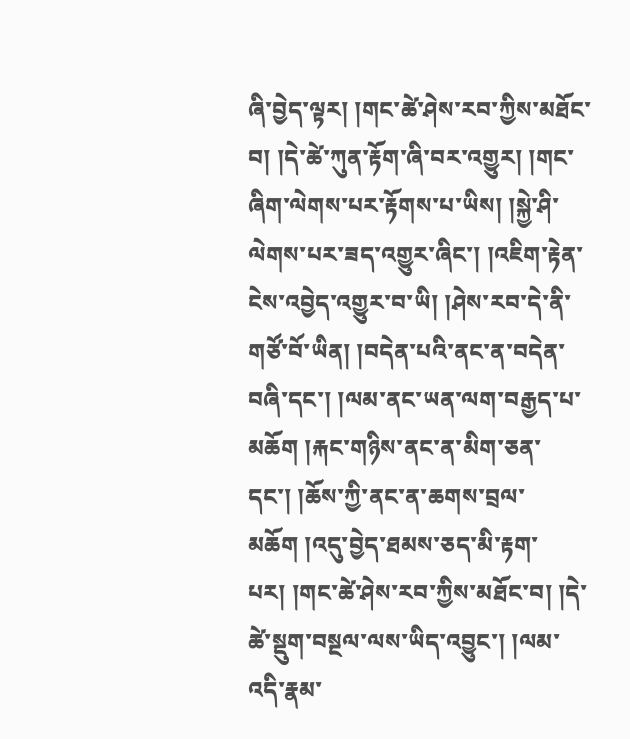ཞི་བྱེད་ལྟར། །གང་ཚེ་ཤེས་རབ་ཀྱིས་མཐོང་བ། །དེ་ཚེ་ཀུན་རྟོག་ཞི་བར་འགྱུར། །གང་ཞིག་ལེགས་པར་རྟོགས་པ་ཡིས། །སྐྱེ་ཤི་ལེགས་པར་ཟད་འགྱུར་ཞིང་། །འཇིག་རྟེན་ངེས་འབྱེད་འགྱུར་བ་ཡི། །ཤེས་རབ་དེ་ནི་གཙོ་བོ་ཡིན། །བདེན་པའི་ནང་ན་བདེན་བཞི་དང་། །ལམ་ནང་ཡན་ལག་བརྒྱད་པ་མཆོག །རྐང་གཉིས་ནང་ན་མིག་ཅན་དང་། །ཆོས་ཀྱི་ནང་ན་ཆགས་བྲལ་མཆོག །འདུ་བྱེད་ཐམས་ཅད་མི་རྟག་པར། །གང་ཚེ་ཤེས་རབ་ཀྱིས་མཐོང་བ། །དེ་ཚེ་སྡུག་བསྔལ་ལས་ཡིད་འབྱུང་། །ལམ་འདི་རྣམ་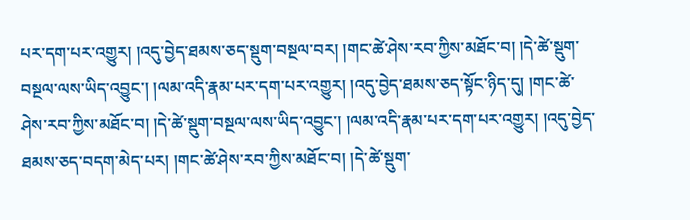པར་དག་པར་འགྱུར། །འདུ་བྱེད་ཐམས་ཅད་སྡུག་བསྔལ་བར། །གང་ཚེ་ཤེས་རབ་ཀྱིས་མཐོང་བ། །དེ་ཚེ་སྡུག་བསྔལ་ལས་ཡིད་འབྱུང་། །ལམ་འདི་རྣམ་པར་དག་པར་འགྱུར། །འདུ་བྱེད་ཐམས་ཅད་སྟོང་ཉིད་དུ། །གང་ཚེ་ཤེས་རབ་ཀྱིས་མཐོང་བ། །དེ་ཚེ་སྡུག་བསྔལ་ལས་ཡིད་འབྱུང་། །ལམ་འདི་རྣམ་པར་དག་པར་འགྱུར། །འདུ་བྱེད་ཐམས་ཅད་བདག་མེད་པར། །གང་ཚེ་ཤེས་རབ་ཀྱིས་མཐོང་བ། །དེ་ཚེ་སྡུག་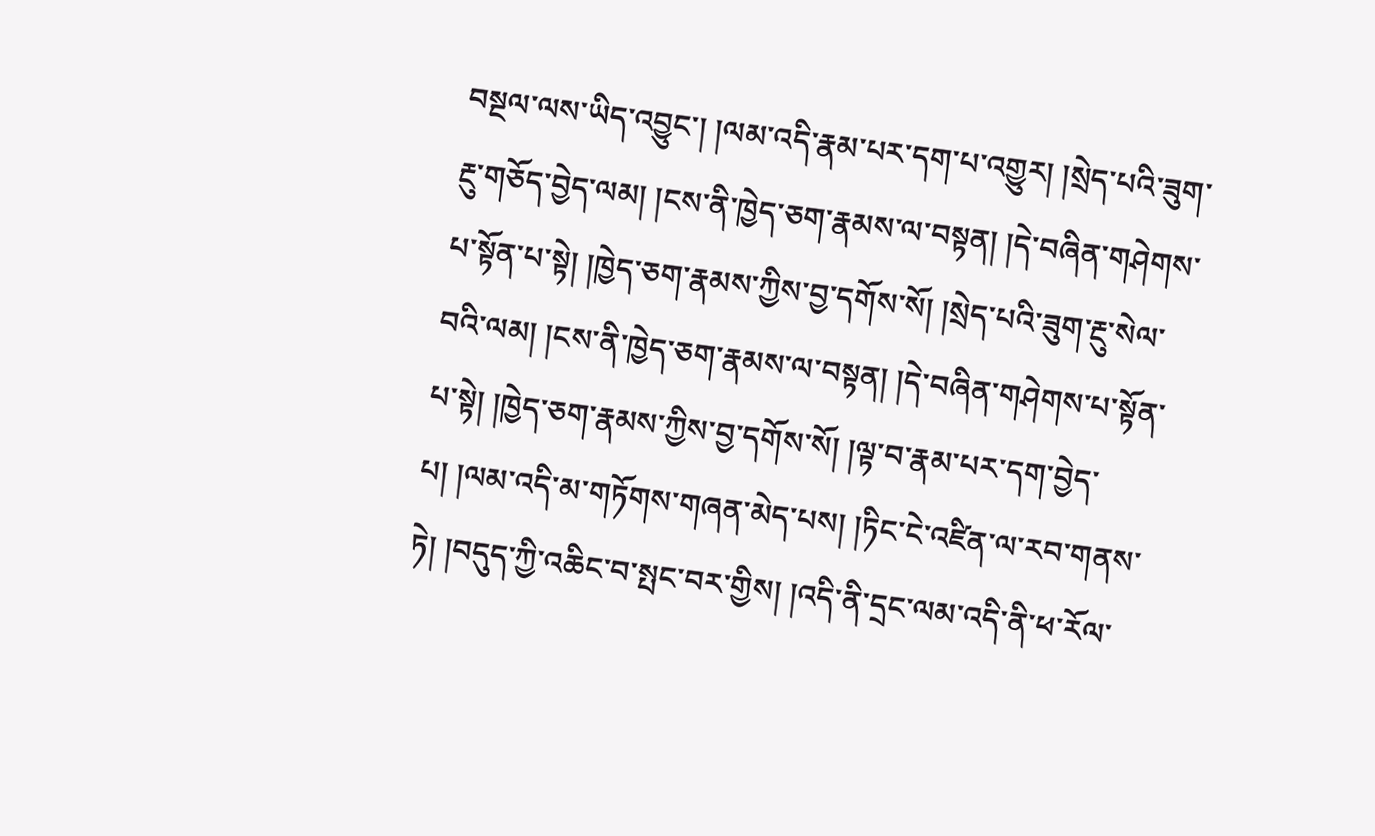བསྔལ་ལས་ཡིད་འབྱུང་། །ལམ་འདི་རྣམ་པར་དག་པ་འགྱུར། །སྲེད་པའི་ཟུག་རྔུ་གཅོད་བྱེད་ལམ། །ངས་ནི་ཁྱེད་ཅག་རྣམས་ལ་བསྟན། །དེ་བཞིན་གཤེགས་པ་སྟོན་པ་སྟེ། །ཁྱེད་ཅག་རྣམས་ཀྱིས་བྱ་དགོས་སོ། །སྲེད་པའི་ཟུག་རྔུ་སེལ་བའི་ལམ། །ངས་ནི་ཁྱེད་ཅག་རྣམས་ལ་བསྟན། །དེ་བཞིན་གཤེགས་པ་སྟོན་པ་སྟེ། །ཁྱེད་ཅག་རྣམས་ཀྱིས་བྱ་དགོས་སོ། །ལྟ་བ་རྣམ་པར་དག་བྱེད་པ། །ལམ་འདི་མ་གཏོགས་གཞན་མེད་པས། །ཏིང་ངེ་འཛིན་ལ་རབ་གནས་ཏེ། །བདུད་ཀྱི་འཆིང་བ་སྤང་བར་གྱིས། །འདི་ནི་དྲང་ལམ་འདི་ནི་ཕ་རོལ་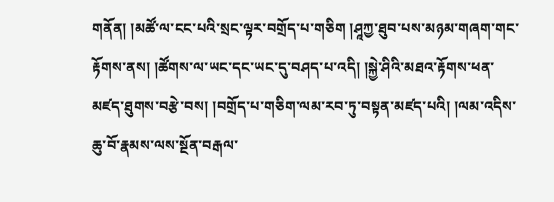གནོན། །མཚོ་ལ་ངང་པའི་སྲང་ལྟར་བགྲོད་པ་གཅིག །ཤཱཀྱ་ཐུབ་པས་མཉམ་གཞག་གང་རྟོགས་ནས། །ཚོགས་ལ་ཡང་དང་ཡང་དུ་བཤད་པ་འདི། །སྐྱེ་ཤིའི་མཐའ་རྟོགས་ཕན་མཛད་ཐུགས་བརྩེ་བས། །བགྲོད་པ་གཅིག་ལམ་རབ་ཏུ་བསྟན་མཛད་པའི། །ལམ་འདིས་ཆུ་བོ་རྣམས་ལས་སྔོན་བརྒལ་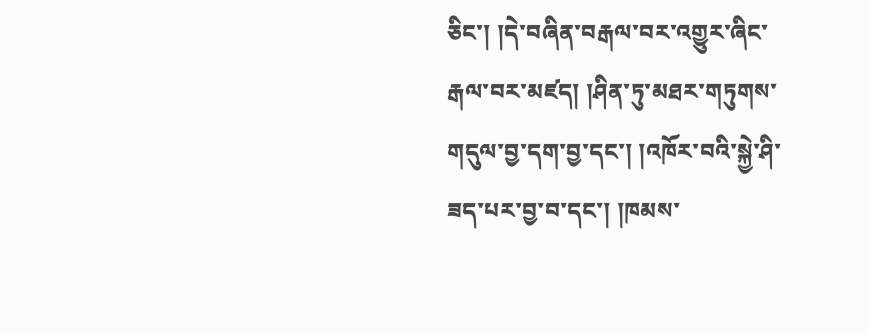ཅིང་། །དེ་བཞིན་བརྒལ་བར་འགྱུར་ཞིང་རྒལ་བར་མཛད། །ཤིན་ཏུ་མཐར་གཏུགས་གདུལ་བྱ་དག་བྱ་དང་། །འཁོར་བའི་སྐྱེ་ཤི་ཟད་པར་བྱ་བ་དང་། །ཁམས་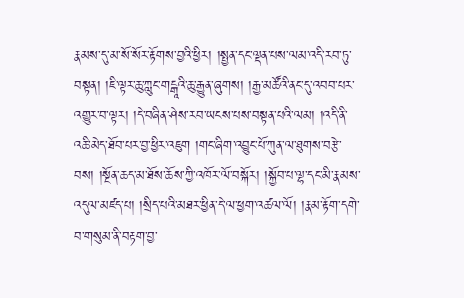རྣམས་དུ་མ་སོ་སོར་རྟོགས་བྱའི་ཕྱིར། །སྤྱན་དང་ལྡན་པས་ལམ་འདི་རབ་ཏུ་བསྟན། །ཇི་ལྟར་ཆུ་ཀླུང་གངྒཱའི་ཆུ་རྒྱུན་ཞུགས། །རྒྱ་མཚོའི་ནང་དུ་འབབ་པར་འགྱུར་བ་ལྟར། །དེ་བཞིན་ཤེས་རབ་ཡངས་པས་བསྟན་པའི་ལམ། །འདི་ནི་འཆི་མེད་ཐོབ་པར་བྱ་ཕྱིར་འཇུག །གང་ཞིག་འབྱུང་པོ་ཀུན་ལ་ཐུགས་བརྩེ་བས། །སྔོན་ཆད་མ་ཐོས་ཆོས་ཀྱི་འཁོར་ལོ་བསྐོར། །སྐྱོབ་པ་ལྷ་དང་མི་རྣམས་འདུལ་མཛད་པ། །སྲིད་པའི་མཐར་ཕྱིན་དེ་ལ་ཕྱག་འཚལ་ལོ། །རྣམ་རྟོག་དགེ་བ་གསུམ་ནི་བརྟག་བྱ་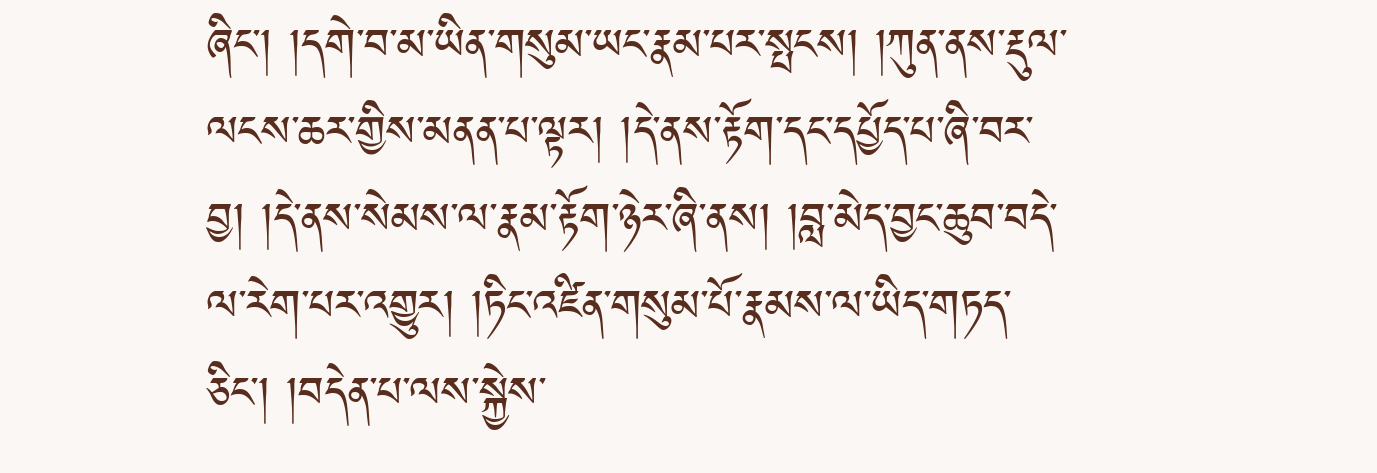ཞིང་། །དགེ་བ་མ་ཡིན་གསུམ་ཡང་རྣམ་པར་སྤངས། །ཀུན་ནས་རྡུལ་ལངས་ཆར་གྱིས་མནན་པ་ལྟར། །དེ་ནས་རྟོག་དང་དཔྱོད་པ་ཞི་བར་བྱ། །དེ་ནས་སེམས་ལ་རྣམ་རྟོག་ཉེར་ཞི་ནས། །བླ་མེད་བྱང་ཆུབ་བདེ་ལ་རེག་པར་འགྱུར། །ཏིང་འཛིན་གསུམ་པོ་རྣམས་ལ་ཡིད་གཏད་ཅིང་། །བདེན་པ་ལས་སྐྱེས་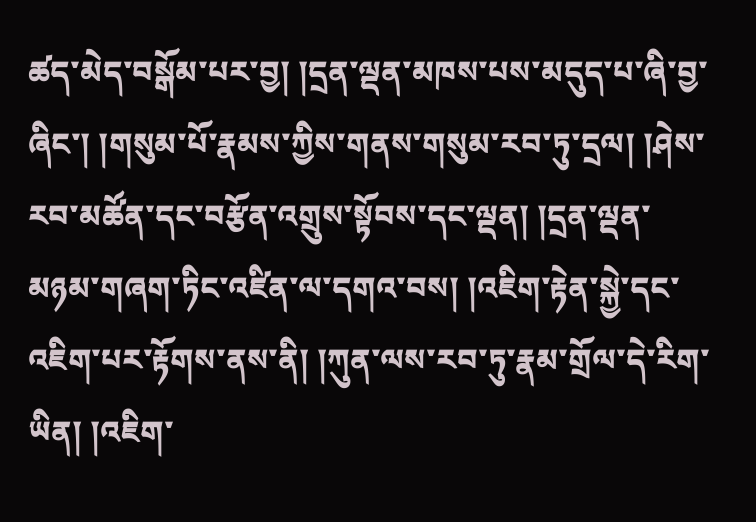ཚད་མེད་བསྒོམ་པར་བྱ། །དྲན་ལྡན་མཁས་པས་མདུད་པ་ཞི་བྱ་ཞིང་། །གསུམ་པོ་རྣམས་ཀྱིས་གནས་གསུམ་རབ་ཏུ་དྲལ། །ཤེས་རབ་མཚོན་དང་བརྩོན་འགྲུས་སྟོབས་དང་ལྡན། །དྲན་ལྡན་མཉམ་གཞག་ཏིང་འཛིན་ལ་དགའ་བས། །འཇིག་རྟེན་སྐྱེ་དང་འཇིག་པར་རྟོགས་ནས་ནི། །ཀུན་ལས་རབ་ཏུ་རྣམ་གྲོལ་དེ་རིག་ཡིན། །འཇིག་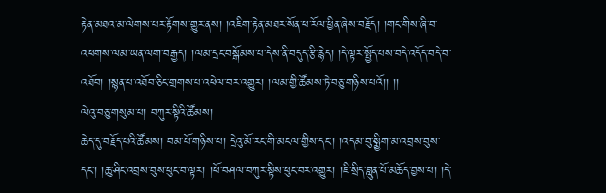རྟེན་མཐའ་མ་ལེགས་པར་རྟོགས་གྱུར་ནས། །འཇིག་རྟེན་མཐར་སོན་ཕ་རོལ་ཕྱིན་ཞེས་བརྗོད། །གང་གིས་ཞི་བ་འཕགས་ལམ་ཡན་ལག་བརྒྱད། །ལམ་དྲང་བསྒོམས་པ་དེས་ནི་བདུད་རྩི་རྙེད། །དེ་ལྟར་སྤྱོད་པས་བདེ་འདོད་བདེ་བ་འཐོབ། །སྙན་པ་འཐོབ་ཅིང་གྲགས་པ་འཕེལ་བར་འགྱུར། །ལམ་གྱི་ཚོམས་ཏེ་བཅུ་གཉིས་པའོ།། །།
ལེའུ་བཅུ་གསུམ་པ། བཀུར་སྟིའི་ཚོམས།
ཆེད་དུ་བརྗོད་པའི་ཚོམས། བམ་པོ་གཉིས་པ། དྲེའུ་མོ་རང་གི་མངལ་གྱིས་དང་། །འདམ་བུ་སྨྱིག་མ་འབྲས་བུས་དང་། །ཆུ་ཤིང་འབྲས་བུས་ཕུང་བ་ལྟར། །ཕོ་བཤལ་བཀུར་སྟིས་ཕུང་བར་འགྱུར། །ཇི་སྲིད་བླུན་པོ་མཆོད་བྱས་པ། །དེ་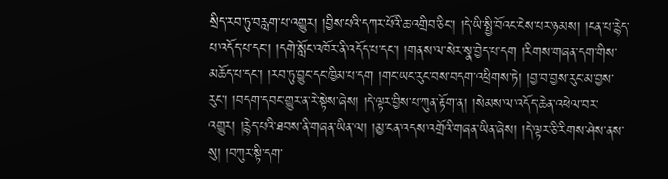སྲིད་རབ་ཏུ་བརླག་པ་འགྱུར། །བྱིས་པའི་དཀར་པོའི་ཆ་འགྲིབ་ཅིང་། །དེ་ཡི་སྤྱི་བོའང་ངེས་པར་ཉམས། །ངན་པ་རྙེད་པ་འདོད་པ་དང་། །དགེ་སློང་འཁོར་ནི་འདོད་པ་དང་། །གནས་ལ་སེར་སྣ་བྱེད་པ་དག །རིགས་གཞན་དག་གིས་མཆོད་པ་དང་། །རབ་ཏུ་བྱུང་དང་ཁྱིམ་པ་དག །གང་ཡང་རུང་བས་བདག་འཕྲིགས་ཏེ། །བྱ་བ་བྱས་རུང་མ་བྱས་རུང་། །བདག་དབང་གྱུར་ན་རེ་སྟེས་ཞེས། །དེ་ལྟར་བྱིས་པ་ཀུན་རྟོག་ན། །སེམས་ལ་འདོད་ཆེན་འཕེལ་བར་འགྱུར། །རྙེད་པའི་ཐབས་ནི་གཞན་ཡིན་ལ། །མྱ་ངན་འདས་འགྲོའི་གཞན་ཡིན་ཞེས། །དེ་ལྟར་ཅི་རིགས་ཤེས་ནས་སུ། །བཀུར་སྟི་དག་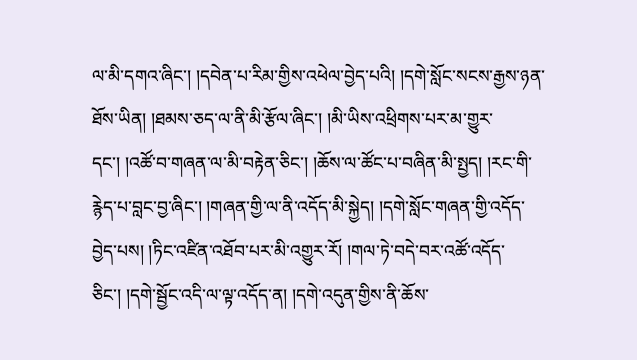ལ་མི་དགའ་ཞིང་། །དབེན་པ་རིམ་གྱིས་འཕེལ་བྱེད་པའི། །དགེ་སློང་སངས་རྒྱས་ཉན་ཐོས་ཡིན། །ཐམས་ཅད་ལ་ནི་མི་རྩོལ་ཞིང་། །མི་ཡིས་འཕྲིགས་པར་མ་གྱུར་དང་། །འཚོ་བ་གཞན་ལ་མི་བརྟེན་ཅིང་། །ཆོས་ལ་ཚོང་པ་བཞིན་མི་སྤྱད། །རང་གི་རྙེད་པ་བླང་བྱ་ཞིང་། །གཞན་གྱི་ལ་ནི་འདོད་མི་སྐྱེད། །དགེ་སློང་གཞན་གྱི་འདོད་བྱེད་པས། །ཏིང་འཛིན་འཐོབ་པར་མི་འགྱུར་རོ། །གལ་ཏེ་བདེ་བར་འཚོ་འདོད་ཅིང་། །དགེ་སྦྱོང་འདི་ལ་ལྟ་འདོད་ན། །དགེ་འདུན་གྱིས་ནི་ཆོས་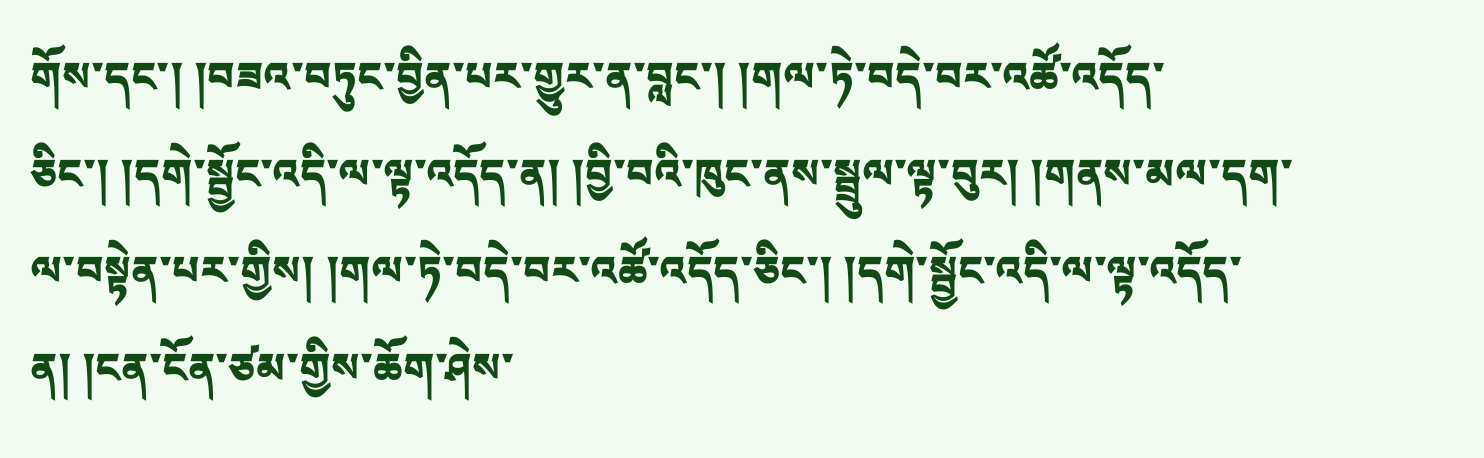གོས་དང་། །བཟའ་བཏུང་བྱིན་པར་གྱུར་ན་བླང་། །གལ་ཏེ་བདེ་བར་འཚོ་འདོད་ཅིང་། །དགེ་སྦྱོང་འདི་ལ་ལྟ་འདོད་ན། །བྱི་བའི་ཁུང་ནས་སྦྲུལ་ལྟ་བུར། །གནས་མལ་དག་ལ་བསྟེན་པར་གྱིས། །གལ་ཏེ་བདེ་བར་འཚོ་འདོད་ཅིང་། །དགེ་སྦྱོང་འདི་ལ་ལྟ་འདོད་ན། །ངན་ངོན་ཙམ་གྱིས་ཆོག་ཤེས་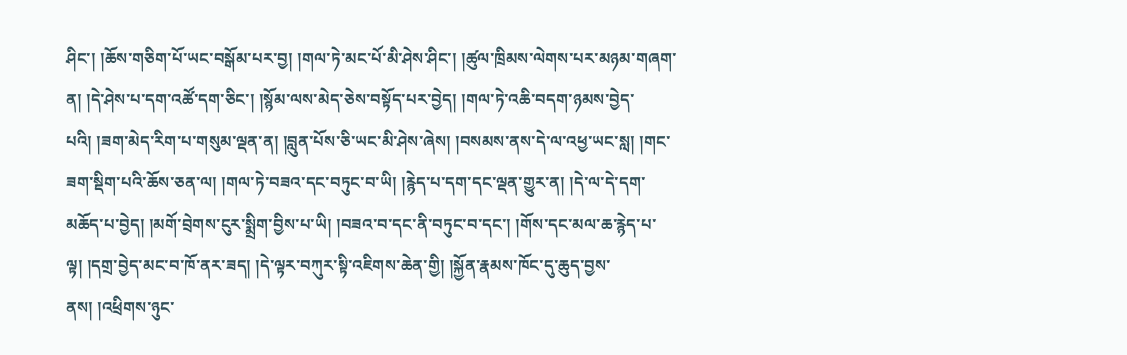ཤིང་། །ཆོས་གཅིག་པོ་ཡང་བསྒོམ་པར་བྱ། །གལ་ཏེ་མང་པོ་མི་ཤེས་ཤིང་། །ཚུལ་ཁྲིམས་ལེགས་པར་མཉམ་གཞག་ན། །དེ་ཤེས་པ་དག་འཚོ་དག་ཅིང་། །སྙོམ་ལས་མེད་ཅེས་བསྟོད་པར་བྱེད། །གལ་ཏེ་འཆི་བདག་ཉམས་བྱེད་པའི། །ཟག་མེད་རིག་པ་གསུམ་ལྡན་ན། །བླུན་པོས་ཅི་ཡང་མི་ཤེས་ཞེས། །བསམས་ནས་དེ་ལ་འཕྱ་ཡང་སླ། །གང་ཟག་སྡིག་པའི་ཆོས་ཅན་ལ། །གལ་ཏེ་བཟའ་དང་བཏུང་བ་ཡི། །རྙེད་པ་དག་དང་ལྡན་གྱུར་ན། །དེ་ལ་དེ་དག་མཆོད་པ་བྱེད། །མགོ་བྲེགས་ངུར་སྨྲིག་བྱིས་པ་ཡི། །བཟའ་བ་དང་ནི་བཏུང་བ་དང་། །གོས་དང་མལ་ཆ་རྙེད་པ་ལྟ། །དགྲ་བྱེད་མང་བ་ཁོ་ནར་ཟད། །དེ་ལྟར་བཀུར་སྟི་འཇིགས་ཆེན་གྱི། །སྐྱོན་རྣམས་ཁོང་དུ་ཆུད་བྱས་ནས། །འཕྲིགས་ཉུང་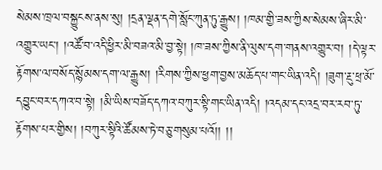སེམས་ཁྲལ་བསྐྱུངས་ནས་སུ། །དྲན་ལྡན་དགེ་སློང་ཀུན་ཏུ་རྒྱུས། །ཁམ་གྱི་ཟས་ཀྱིས་སེམས་ཞིར་མི་འགྱུར་ཡང་། །འཚོ་བ་འདི་ཕྱིར་མི་བཟའ་མི་བྱ་སྟེ། །ཁ་ཟས་ཀྱིས་ནི་ལུས་དག་གནས་འགྱུར་བ། །དེ་ལྟར་རྟོགས་ལ་བསོད་སྙོམས་དག་ལ་རྒྱུས། །རིགས་ཀྱིས་ཕྱག་བྱས་མཆོད་པ་གང་ཡིན་འདི། །ཟུག་རྔུ་ཕྲ་མོ་དབྱུང་བར་དཀའ་བ་སྟེ། །མི་ཡིས་བཟོད་དཀའ་བཀུར་སྟི་གང་ཡིན་འདི། །འདམ་དང་འདྲ་བར་རབ་ཏུ་རྟོགས་པར་གྱིས། །བཀུར་སྟིའི་ཚོམས་ཏེ་བཅུ་གསུམ་པའོ།། །།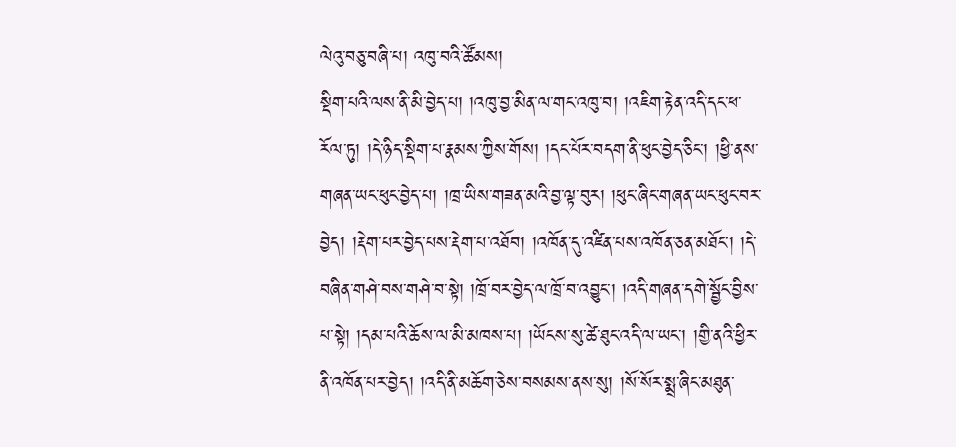ལེའུ་བཅུ་བཞི་པ། འཁུ་བའི་ཚོམས།
སྡིག་པའི་ལས་ནི་མི་བྱེད་པ། །འཁུ་བྱ་མིན་ལ་གང་འཁུ་བ། །འཇིག་རྟེན་འདི་དང་ཕ་རོལ་ཏུ། །དེ་ཉིད་སྡིག་པ་རྣམས་ཀྱིས་གོས། །དང་པོར་བདག་ནི་ཕུང་བྱེད་ཅིང་། །ཕྱི་ནས་གཞན་ཡང་ཕུང་བྱེད་པ། །ཁྲ་ཡིས་གཟན་མའི་བྱ་ལྟ་བུར། །ཕུང་ཞིང་གཞན་ཡང་ཕུང་བར་བྱེད། །རྡེག་པར་བྱེད་པས་རྡེག་པ་འཐོབ། །འཁོན་དུ་འཛིན་པས་འཁོན་ཅན་མཐོང་། །དེ་བཞིན་གཤེ་བས་གཤེ་བ་སྟེ། །ཁྲོ་བར་བྱེད་ལ་ཁྲོ་བ་འབྱུང་། །འདི་གཞན་དགེ་སྦྱོང་བྱིས་པ་སྟེ། །དམ་པའི་ཆོས་ལ་མི་མཁས་པ། །ཡོངས་སུ་ཚེ་ཐུང་འདི་ལ་ཡང་། །གྱི་ནའི་ཕྱིར་ནི་འཁོན་པར་བྱེད། །འདི་ནི་མཆོག་ཅེས་བསམས་ནས་སུ། །སོ་སོར་སྨྲ་ཞིང་མཐུན་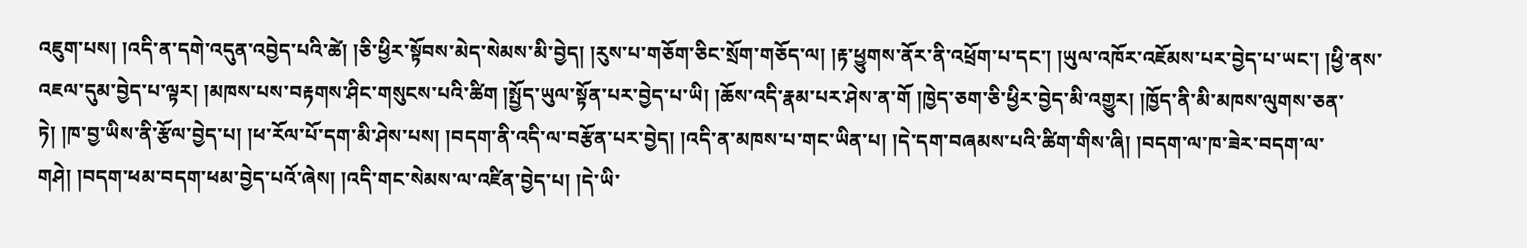འཇུག་པས། །འདི་ན་དགེ་འདུན་འབྱེད་པའི་ཚེ། །ཅི་ཕྱིར་སྟོབས་མེད་སེམས་མི་བྱེད། །རུས་པ་གཅོག་ཅིང་སྲོག་གཅོད་ལ། །རྟ་ཕྱུགས་ནོར་ནི་འཕྲོག་པ་དང་། །ཡུལ་འཁོར་འཇོམས་པར་བྱེད་པ་ཡང་། །ཕྱི་ནས་འཇལ་དུམ་བྱེད་པ་ལྟར། །མཁས་པས་བརྟགས་ཤིང་གསུངས་པའི་ཚིག །སྤྱོད་ཡུལ་སྟོན་པར་བྱེད་པ་ཡི། །ཆོས་འདི་རྣམ་པར་ཤེས་ན་གོ །ཁྱེད་ཅག་ཅི་ཕྱིར་བྱེད་མི་འགྱུར། །ཁྱོད་ནི་མི་མཁས་ལུགས་ཅན་ཏེ། །ཁ་བྱ་ཡིས་ནི་རྩོལ་བྱེད་པ། །ཕ་རོལ་པོ་དག་མི་ཤེས་པས། །བདག་ནི་འདི་ལ་བརྩོན་པར་བྱེད། །འདི་ན་མཁས་པ་གང་ཡིན་པ། །དེ་དག་བཞམས་པའི་ཚིག་གིས་ཞི། །བདག་ལ་ཁ་ཟེར་བདག་ལ་གཤེ། །བདག་ཕམ་བདག་ཕམ་བྱེད་པའོ་ཞེས། །འདི་གང་སེམས་ལ་འཛིན་བྱེད་པ། །དེ་ཡི་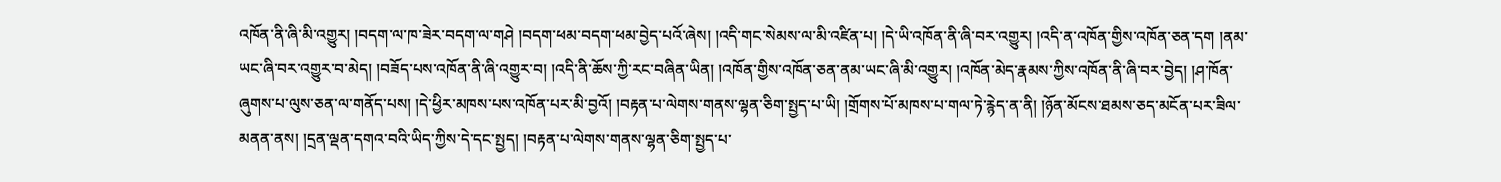འཁོན་ནི་ཞི་མི་འགྱུར། །བདག་ལ་ཁ་ཟེར་བདག་ལ་གཤེ །བདག་ཕམ་བདག་ཕམ་བྱེད་པའོ་ཞེས། །འདི་གང་སེམས་ལ་མི་འཛིན་པ། །དེ་ཡི་འཁོན་ནི་ཞི་བར་འགྱུར། །འདི་ན་འཁོན་གྱིས་འཁོན་ཅན་དག །ནམ་ཡང་ཞི་བར་འགྱུར་བ་མེད། །བཟོད་པས་འཁོན་ནི་ཞི་འགྱུར་བ། །འདི་ནི་ཆོས་ཀྱི་རང་བཞིན་ཡིན། །འཁོན་གྱིས་འཁོན་ཅན་ནམ་ཡང་ཞི་མི་འགྱུར། །འཁོན་མེད་རྣམས་ཀྱིས་འཁོན་ནི་ཞི་བར་བྱེད། །ཤ་ཁོན་ཞུགས་པ་ལུས་ཅན་ལ་གནོད་པས། །དེ་ཕྱིར་མཁས་པས་འཁོན་པར་མི་བྱའོ། །བརྟན་པ་ལེགས་གནས་ལྷན་ཅིག་སྤྱད་པ་ཡི། །གྲོགས་པོ་མཁས་པ་གལ་ཏེ་རྙེད་ན་ནི། །ཉོན་མོངས་ཐམས་ཅད་མངོན་པར་ཟིལ་མནན་ནས། །དྲན་ལྡན་དགའ་བའི་ཡིད་ཀྱིས་དེ་དང་སྤྱད། །བརྟན་པ་ལེགས་གནས་ལྷན་ཅིག་སྤྱད་པ་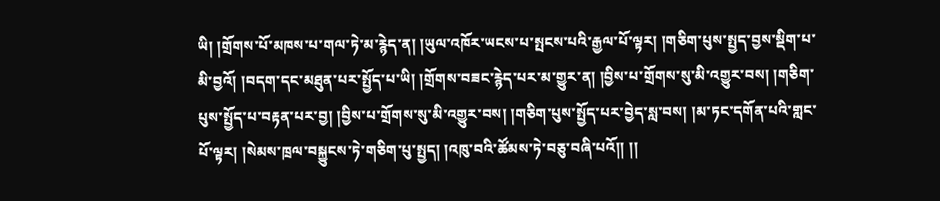ཡི། །གྲོགས་པོ་མཁས་པ་གལ་ཏེ་མ་རྙེད་ན། །ཡུལ་འཁོར་ཡངས་པ་སྤངས་པའི་རྒྱལ་པོ་ལྟར། །གཅིག་པུས་སྤྱད་བྱས་སྡིག་པ་མི་བྱའོ། །བདག་དང་མཐུན་པར་སྤྱོད་པ་ཡི། །གྲོགས་བཟང་རྙེད་པར་མ་གྱུར་ན། །བྱིས་པ་གྲོགས་སུ་མི་འགྱུར་བས། །གཅིག་པུས་སྤྱོད་པ་བརྟན་པར་བྱ། །བྱིས་པ་གྲོགས་སུ་མི་འགྱུར་བས། །གཅིག་པུས་སྤྱོད་པར་བྱེད་སླ་བས། །མ་ཏང་དགོན་པའི་གླང་པོ་ལྟར། །སེམས་ཁྲལ་བསྐྱུངས་ཏེ་གཅིག་པུ་སྤྱད། །འཁུ་བའི་ཚོམས་ཏེ་བཅུ་བཞི་པའོ།། །།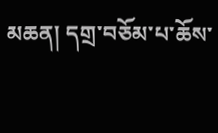མཆན། དགྲ་བཅོམ་པ་ཆོས་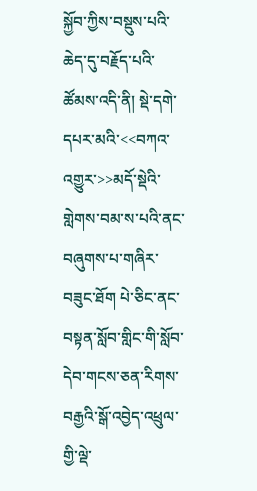སྐྱོབ་ཀྱིས་བསྡུས་པའི་ཆེད་དུ་བརྗོད་པའི་ཚོམས་འདི་ནི། སྡེ་དགེ་དཔར་མའི་<<བཀའ་འགྱུར་>>མདོ་སྡེའི་གླེགས་བམ་ས་པའི་ནང་བཞུགས་པ་གཞིར་བཟུང་ཐོག པེ་ཅིང་ནང་བསྟན་སློབ་གླིང་གི་སློབ་དེབ་གངས་ཅན་རིགས་བརྒྱའི་སྒོ་འབྱེད་འཕྲུལ་གྱི་ལྡེ་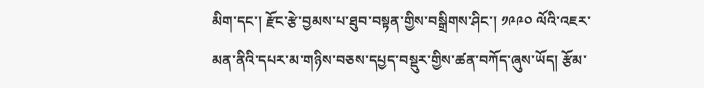མིག་དང་། རྫོང་རྩེ་བྱམས་པ་ཐུབ་བསྟན་གྱིས་བསྒྲིགས་ཤིང་། ༡༩༩༠ ལོའི་འཇར་མན་ནིའི་དཔར་མ་གཉིས་བཅས་དཔྱད་བསྡུར་གྱིས་ཚན་བཀོད་ཞུས་ཡོད། རྩོམ་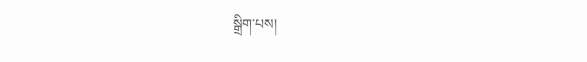སྒྲིག་པས།